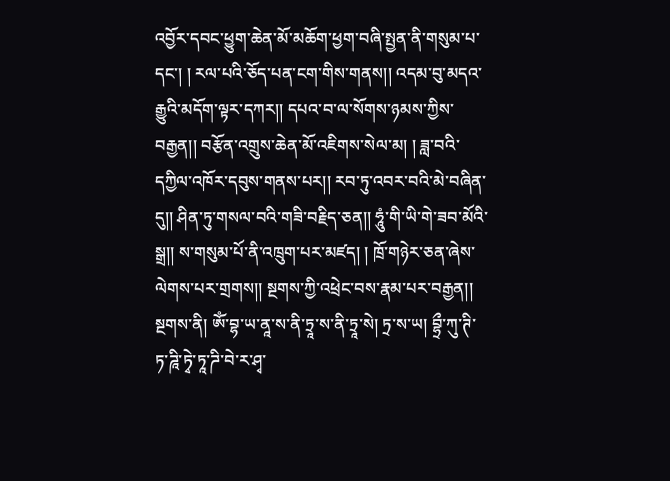འབྱོར་དབང་ཕྱུག་ཆེན་མོ་མཆོག་ཕྱག་བཞི་སྤྱན་ནི་གསུམ་པ་དང་། ། རལ་པའི་ཅོད་པན་ངག་གིས་གནས།། འདམ་བུ་མདའ་རྒྱུའི་མདོག་ལྟར་དཀར།། དཔའ་བ་ལ་སོགས་ཉམས་ཀྱིས་བརྒྱན།། བརྩོན་འགྲུས་ཆེན་མོ་འཇིགས་སེལ་མ། ། ཟླ་བའི་དཀྱིལ་འཁོར་དབུས་གནས་པར།། རབ་ཏུ་འབར་བའི་མེ་བཞིན་དུ།། ཤིན་ཏུ་གསལ་བའི་གཟི་བརྗིད་ཅན།། ཧཱུཾ་གི་ཡི་གེ་ཟབ་མོའི་སྒྲ།། ས་གསུམ་པོ་ནི་འཁྲུག་པར་མཛད། ། ཁྲོ་གཉེར་ཅན་ཞེས་ལེགས་པར་གྲགས།། སྔགས་ཀྱི་འཕྲེང་བས་རྣམ་པར་བརྒྱན།། སྔགས་ནི། ཨོཾ་བྷ་ཡ་ནཱ་ས་ནི་ཏྲཱ་ས་ནི་ཏྲཱ་སེ། ཏྲ་ས་ཡ། བྷྲྀ་ཀུ་ཊི་ཏ་ཌཱི་ཏྭེ་ཏཱ་ཌི་བེ་ར་ཤྭ་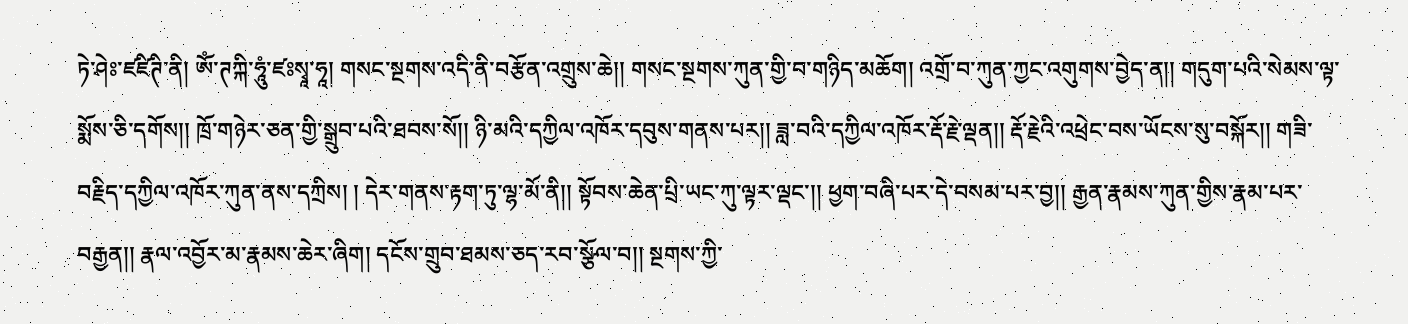ཏེ་ཤེཿ་ཛཛིཊི་ནི། ཨོཾ་ཊཀྐི་ཧཱུཾ་ཛཿསྭཱ་ཧཱ། གསང་སྔགས་འདི་ནི་བརྩོན་འགྲུས་ཆེ།། གསང་སྔགས་ཀུན་གྱི་བ་གཉིད་མཆོག། འགྲོ་བ་ཀུན་ཀྱང་འགུགས་བྱེད་ན།། གདུག་པའི་སེམས་ལྟ་སྨོས་ཅི་དགོས།། ཁྲོ་གཉེར་ཅན་གྱི་སྒྲུབ་པའི་ཐབས་སོ།། ཉི་མའི་དཀྱིལ་འཁོར་དབུས་གནས་པར།། ཟླ་བའི་དཀྱིལ་འཁོར་རྡོ་རྗེ་ལྡན།། རྡོ་རྗེའི་འཕྲེང་བས་ཡོངས་སུ་བསྐོར།། གཟི་བརྗིད་དཀྱིལ་འཁོར་ཀུན་ནས་དཀྲིས། ། དེར་གནས་རྟག་ཏུ་ལྷ་མོ་ནི།། སྟོབས་ཆེན་པྲི་ཡང་ཀུ་ལྟར་ལྡང་།། ཕྱག་བཞི་པར་དེ་བསམ་པར་བྱ།། རྒྱན་རྣམས་ཀུན་གྱིས་རྣམ་པར་བརྒྱན།། རྣལ་འབྱོར་མ་རྣམས་ཆེར་ཞིག། དངོས་གྲུབ་ཐམས་ཅད་རབ་སྩོལ་བ།། སྔགས་ཀྱི་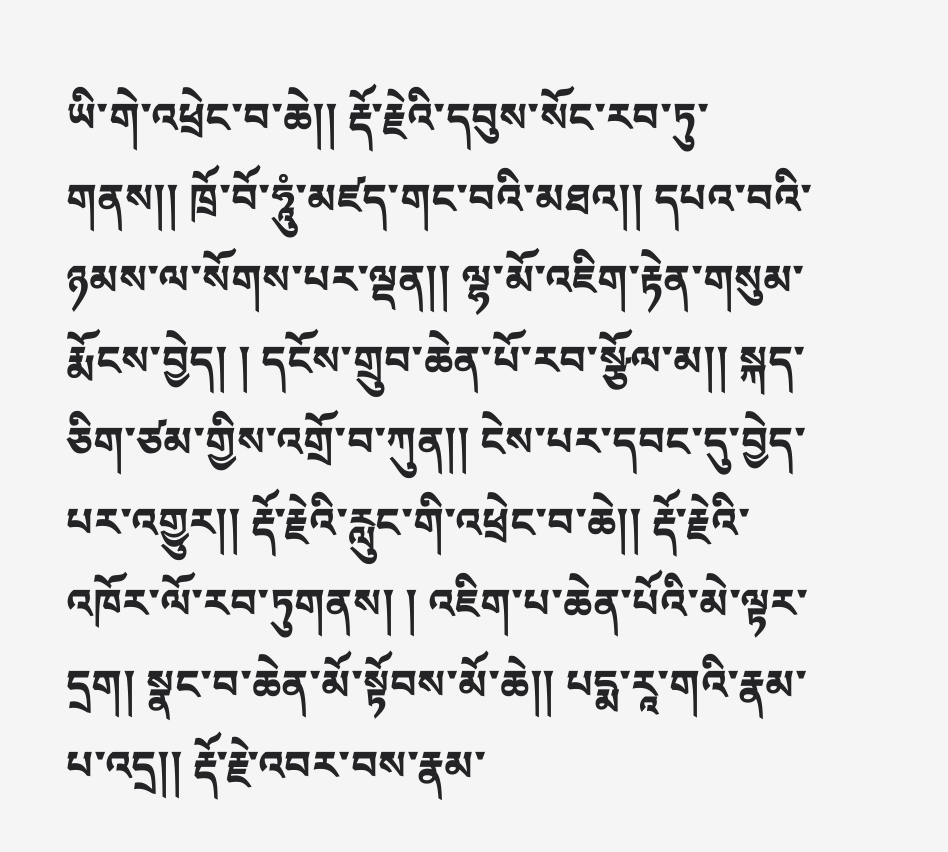ཡི་གེ་འཕྲེང་བ་ཆེ།། རྡོ་རྗེའི་དབུས་སོང་རབ་ཏུ་གནས།། ཁྲོ་བོ་ཧཱུཾ་མཛད་གང་བའི་མཐའ།། དཔའ་བའི་ཉམས་ལ་སོགས་པར་ལྡན།། ལྷ་མོ་འཇིག་རྟེན་གསུམ་རྨོངས་བྱེད། ། དངོས་གྲུབ་ཆེན་པོ་རབ་སྩོལ་མ།། སྐད་ཅིག་ཙམ་གྱིས་འགྲོ་བ་ཀུན།། ངེས་པར་དབང་དུ་བྱེད་པར་འགྱུར།། རྡོ་རྗེའི་རླུང་གི་འཕྲེང་བ་ཆེ།། རྡོ་རྗེའི་འཁོར་ལོ་རབ་ཏུགནས། ། འཇིག་པ་ཆེན་པོའི་མེ་ལྟར་དྲག། སྣང་བ་ཆེན་མོ་སྟོབས་མོ་ཆེ།། པདྨ་རཱ་གའི་རྣམ་པ་འདྲ།། རྡོ་རྗེ་འབར་བས་རྣམ་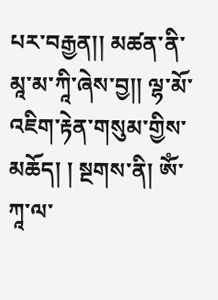པར་བརྒྱན།། མཚན་ནི་མཱ་མ་ཀཱི་ཞེས་བྱ།། ལྷ་མོ་འཇིག་རྟེན་གསུམ་གྱིས་མཆོད། ། སྔགས་ནི། ཨོཾ་ཀཱ་ལ་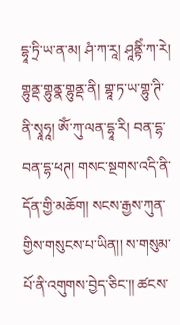དྷཱ་ཏྲི་ཡ་ན་མ། ཤཾ་ཀ་རཱ། ཤཱནྟིཾ་ཀ་རེ། གྷུནྡ་གྷུནྣ་གྷུནྡ་ནི། གྷཱ་ཏ་ཡ་གྷུ་ཊི་ནི་སྭཱཧཱ། ཨོཾ་ཀུ་ལན་དྷཱ་རི། བན་དྷ་བན་དྷ་ཕཊ། གསང་སྔགས་འདི་ནི་དོན་གྱི་མཆོག། སངས་རྒྱས་ཀུན་གྱིས་གསུངས་པ་ཡིན།། ས་གསུམ་པོ་ནི་འགུགས་བྱེད་ཅིང་།། ཚངས་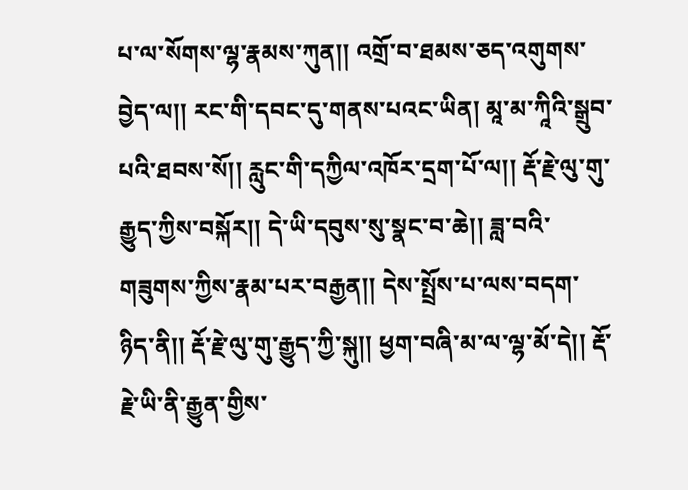པ་ལ་སོགས་ལྷ་རྣམས་ཀུན།། འགྲོ་བ་ཐམས་ཅད་འགུགས་བྱེད་ལ།། རང་གི་དབང་དུ་གནས་པའང་ཡིན། མཱ་མ་ཀཱིའི་སྒྲུབ་པའི་ཐབས་སོ།། རླུང་གི་དཀྱིལ་འཁོར་དྲག་པོ་ལ།། རྡོ་རྗེ་ལུ་གུ་རྒྱུད་ཀྱིས་བསྐོར།། དེ་ཡི་དབུས་སུ་སྣང་བ་ཆེ།། ཟླ་བའི་གཟུགས་ཀྱིས་རྣམ་པར་བརྒྱན།། དེས་སྤྲོས་པ་ལས་བདག་ཉིད་ནི།། རྡོ་རྗེ་ལུ་གུ་རྒྱུད་ཀྱི་སྐུ།། ཕྱག་བཞི་མ་ལ་ལྷ་མོ་དེ།། རྡོ་རྗེ་ཡི་ནི་རྒྱུན་གྱིས་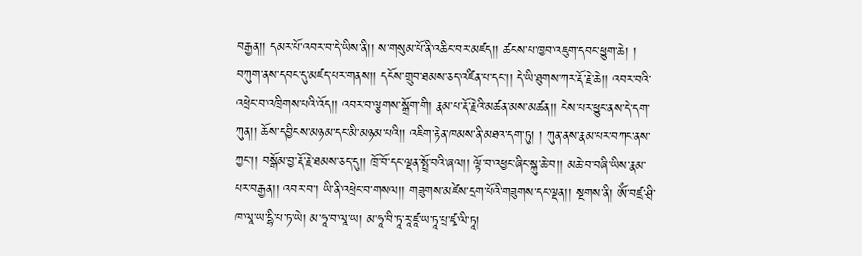བརྒྱན།། དམར་པོ་འབར་བ་དེ་ཡིས་ནི།། ས་གསུམ་པོ་ནི་འཆིང་བར་མཛད།། ཚངས་པ་ཁྱབ་འཇུག་དབང་ཕྱུག་ཆེ། ། བཀུག་ནས་དབང་དུ་མཛད་པར་གནས།། དངོས་གྲུབ་ཐམས་ཅད་འཛིན་པ་དང་།། དེ་ཡི་ཐུགས་ཀར་རྡོ་རྗེ་ཆེ།། འབར་བའི་འཕྲེང་བ་འཁྲིགས་པའི་འོད།། འབར་བ་ལྕགས་སྒྲོག་གི། རྣམ་པ་རྡོ་རྗེའི་མཚན་མས་མཚན།། ངེས་པར་ཕྱུང་ནས་དེ་དག་ཀུན།། ཆོས་དབྱིངས་མཉམ་དང་མི་མཉམ་པའི།། འཇིག་རྟེན་ཁམས་ནི་མཐའ་དག་ཏུ། ། ཀུན་ནས་རྣམ་པར་བཀང་ནས་ཀྱང་།། བསྒོམ་བྱ་རྡོ་རྗེ་ཐམས་ཅད་དུ།། ཁྲོ་བོ་དང་ལྡན་སྤྲོ་བའི་ཞལ།། ལྟོ་བ་འཕྱང་ཞིང་སྐུ་ཆེ་བ།། མཆེ་བ་བཞི་ཡིས་རྣམ་པར་བརྒྱན།། འབར་བ་། ཡི་ནི་འཕྲེང་བ་གསལ།། གཟུགས་མཛེས་དྲག་པོའི་གཟུགས་དང་ལྡན།། སྔགས་ནི། ཨོཾ་བཛྲ་ཤྲི་ཁ་ལཱ་ཡ་དྷི་པ་ཏ་ཡེ། མ་ཧཱ་བ་ལཱ་ཡ། མ་ཧཱ་བི་ཏཱ་རཱ་ཛཱ་ཡ་ཏཱ་པྲ་ཛྭ་ལི་ཏཱ།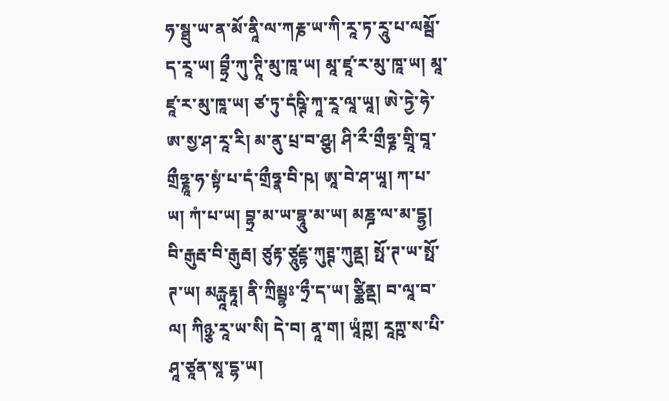ཧ་སྠུ་ཡ་ན་མོ་ནཱི་ལ་ཀརྞ་ཡ་ཀི་རཱ་ཏ་རཱུ་པ་ལམྦོ་ད་རཱ་ཡ། བྷྲྀ་ཀུ་ཊཱི་མུ་ཁཱ་ཡ། མཱ་ཛཱ་ར་མུ་ཁཱ་ཡ། མཱ་ཛཱ་ར་མུ་ཁཱ་ཡ། ཙ་ཏུ་དཾཥྚི་ཀཱ་རཱ་ལཱ་ཡཱ། ཨེ་ཏྱེ་ཧེ་ཨ་སྱ་ཤ་རཱ་རི། མ་ནུ་པྲ་བ་ཤྩ། ཤི་རྀ་གྲྀཧྞ་གྲཱི་བཱ་གྲྀཧྞཱ་ཧ་སྟཾ་པ་དཾ་གྲྀཧྣ་བི་ཥ། ཨཱ་བེ་ཤ་ཡཱ། ཀ་པ་ཡ། ཀཾ་པ་ཡ། བྷྲ་མ་ཡ་བྷཱུ་མ་ཡ། མཎྜ་ལ་མ་དྷྱ། བི་རྒུརྦ་བི་རྒུརྦ། ཙུརྟ་ཙཱུརྡྷ་ཀུཊྚ་ཀུནྡ། སྥོ་ཊ་ཡ་སྥོ་ཊ་ཡ། མཪྻཱརྟཱ། ནི་ཀྲིམྦྷཿ་ཧྲྀ་ད་ཡ། ཙྪིནྡ། བ་ལཱ་བ་ལ། ཀིཉྩ་རཱ་ཡ་སི། དེ་བ། ནཱ་ག། ཡཱཾཀྵ། རཱཀྵ་ས་པི་ཤཱ་ཙཱན་སཱ་དྷ་ཡ།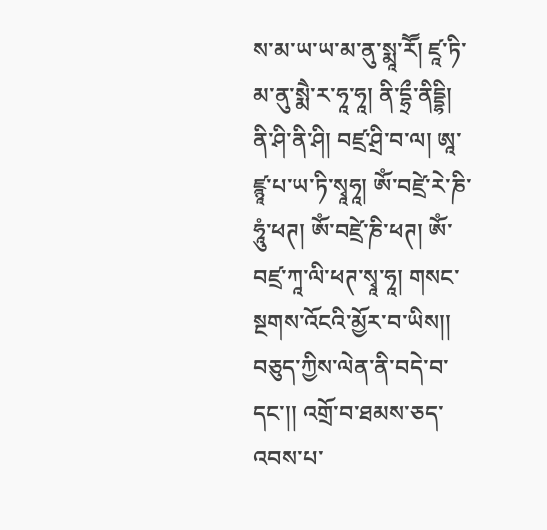ས་མ་ཡ་ཡ་མ་ནུ་སྨཱ་རཽ། ཛཱ་ཏི་མ་ནུ་སྨཻ་ར་ཧཱ་ཧཱ། ནི་དྷྲྀ་ནིདྡྷི། ནི་ཤི་ནི་ཤི། བཛྲ་ཤྲི་བ་ལ། ཨཱ་ཛྙཱ་པ་ཡ་ཏི་སྭཱཧཱ། ཨོཾ་བཛྲེ་རེ་ཎི་ཧཱུཾ་ཕཊ། ཨོཾ་བཛྲེ་ཎི་ཕཊ། ཨོཾ་བཛྲ་ཀཱ་ལི་ཕཊ་སྭཱ་ཧཱ། གསང་སྔགས་འོངའི་མྱོར་བ་ཡིས།། བཅུད་ཀྱིས་ལེན་ནི་བདེ་བ་དང་།། འགྲོ་བ་ཐམས་ཅད་འབས་པ་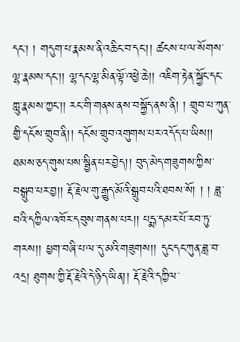དང་། ། གདུག་པ་རྣམས་ནི་འཆིང་བ་དང་།། ཚངས་པ་ལ་སོགས་ལྷ་རྣམས་དང་།། ལྷ་དང་ལྷ་མིན་ལྟོ་འཕྱེ་ཆེ།། འཇིག་རྟེན་སྐྱོང་དང་ཀླུ་རྣམས་ཀྱང་།། རང་གི་གནས་ནས་བསྐྱོད་ནས་ནི། ། གྲུབ་པ་ཀུན་གྱི་དངོས་གྲུབ་ནི།། དངོས་གྲུབ་འགུགས་པར་འདོད་པ་ཡིས།། ཐམས་ཅད་གུས་པས་སྦྱིན་པར་བྱེད།། བུད་མེད་གཟུགས་ཀྱིས་བསྒྲུབ་པར་བྱ།། རྡོ་རྗེལ་གུ་རྒྱུད་མོའི་སྒྲུབ་པའི་ཐབས་སོ། ། ། ཟླ་བའི་དཀྱིལ་འཁོར་དབུས་གནས་པར།། པདྨ་དམར་པོ་རབ་ཏུ་གརས།། ཕྱག་བཞི་པ་ལ་དུ་མའི་གཟུགས།། དུང་དང་ཀུན་ཟླ་བ་འདྲ། ཐུགས་ཀྱི་རྡོ་རྗེའི་དེ་ཉིད་ཡིན།། རྡོ་རྗེའི་དཀྱིལ་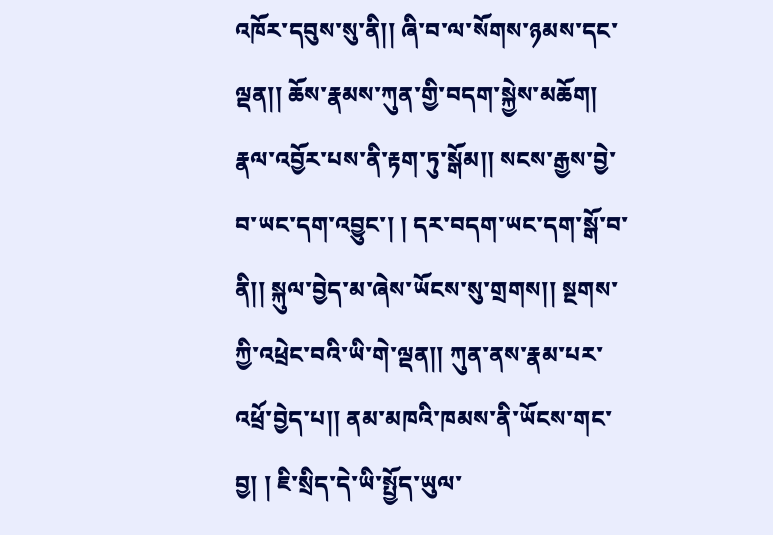འཁོར་དབུས་སུ་ནི།། ཞི་བ་ལ་སོགས་ཉམས་དང་ལྡན།། ཆོས་རྣམས་ཀུན་གྱི་བདག་སྐྱེས་མཆོག། རྣལ་འབྱོར་པས་ནི་རྟག་ཏུ་སྒོམ།། སངས་རྒྱས་བྱེ་བ་ཡང་དག་འབྱུང་། ། དར་བདག་ཡང་དག་སྒོ་བ་ནི།། སྐུལ་བྱེད་མ་ཞེས་ཡོངས་སུ་གྲགས།། སྔགས་ཀྱི་འཕྲེང་བའི་ཡི་གེ་ལྡན།། ཀུན་ནས་རྣམ་པར་འཕྲོ་བྱེད་པ།། ནམ་མཁའི་ཁམས་ནི་ཡོངས་གང་བྱ། ། ཇི་སྲིད་དེ་ཡི་སྤྱོད་ཡུལ་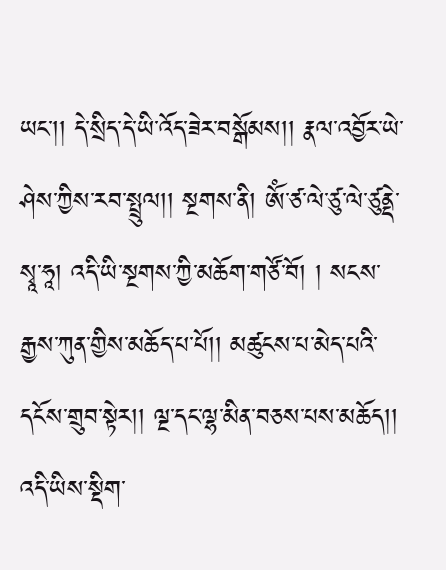ཡང་།། དེ་སྲིད་དེ་ཡི་འོད་ཟེར་བསྒོམས།། རྣལ་འབྱོར་ཡེ་ཤེས་ཀྱིས་རབ་སྤྲུལ།། སྔགས་ནི། ཨོཾ་ཙ་ལེ་ཙུ་ལེ་ཙུནྡེ་སྭཱ་ཧཱ། འདི་ཡི་སྔགས་ཀྱི་མཆོག་གཙོ་བོ། ། སངས་རྒྱས་ཀུན་གྱིས་མཆོད་པ་པོ།། མཚུངས་པ་མེད་པའི་དངོས་གྲུབ་སྟེར།། ལྔ་དང་ལྷ་མིན་བཅས་པས་མཆོད།། འདི་ཡིས་སྡིག་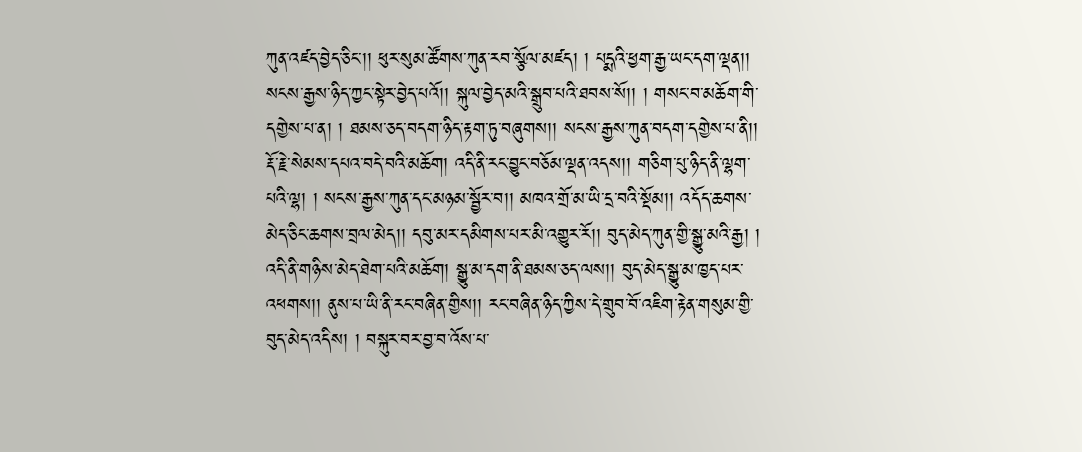ཀུན་འཛད་བྱེད་ཅིང་།། ཕུར་སུམ་ཚོགས་ཀུན་རབ་སྩོལ་མཛད། ། པདྨའི་ཕྱག་རྒྱ་ཡང་དག་ལྡན།། སངས་རྒྱས་ཉིད་ཀྱང་སྟེར་བྱེད་པའོ།། སྐུལ་བྱེད་མའི་སྒྲུབ་པའི་ཐབས་སོ།། ། གསང་བ་མཆོག་གི་དགྱེས་པ་ན། ། ཐམས་ཅད་བདག་ཉིད་རྟག་ཏུ་བཞུགས།། སངས་རྒྱས་ཀུན་བདག་དགྱེས་པ་ནི།། རྡོ་རྗེ་སེམས་དཔའ་བདེ་བའི་མཆོག། འདི་ནི་རང་བྱུང་བཅོམ་ལྡན་འདས།། གཅིག་པུ་ཉིད་ནི་ལྷག་པའི་ལྷ། ། སངས་རྒྱས་ཀུན་དང་མཉམ་སྦྱོར་བ།། མཁའ་གྲོ་མ་ཡི་དྲ་བའི་སྡོམ།། འདོད་ཆགས་མེད་ཅིང་ཆགས་བྲལ་མེད།། དབུ་མར་དམིགས་པར་མི་འགྱུར་རོ།། བུད་མེད་ཀུན་གྱི་སྒྱུ་མའི་རྒྱ། ། འདི་ནི་གཉིས་མེད་ཐེག་པའི་མཆོག། སྒྱུ་མ་དག་ནི་ཐམས་ཅད་ལས།། བུད་མེད་སྒྱུ་མ་ཁྱད་པར་འཕགས།། ནུས་པ་ཡི་ནི་རང་བཞིན་གྱིས།། རང་བཞིན་ཉིད་ཀྱིས་དེ་གྲུབ་བོ་འཇིག་རྟེན་གསུམ་གྱི་བུད་མེད་འདིས། ། བསྐུར་བར་བྱ་བ་འོས་པ་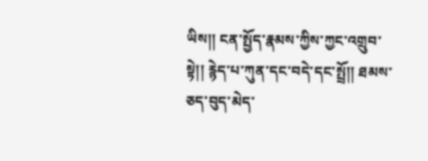ཡིས།། ངན་སྤྱོད་རྣམས་ཀྱིས་ཀྱང་འགྲུབ་སྟེ།། རྙེད་པ་ཀུན་དང་བདེ་དང་སྤྲོ།། ཐམས་ཅད་བུད་མེད་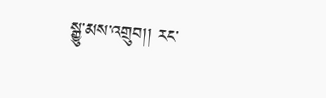སྒྱུ་མས་འགྲུབ།། རང་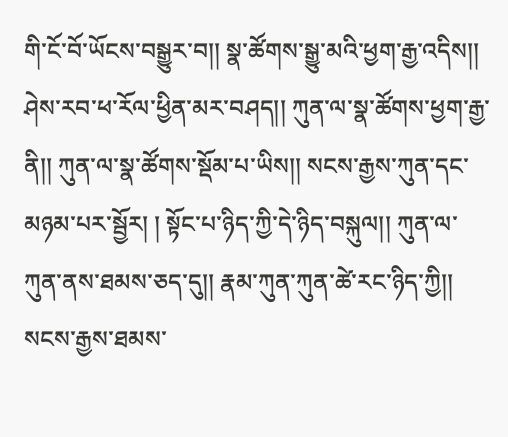གི་ངོ་བོ་ཡོངས་བསྒྱུར་བ།། སྣ་ཚོགས་སྒྱུ་མའི་ཕྱག་རྒྱ་འདིས།། ཤེས་རབ་ཕ་རོལ་ཕྱིན་མར་བཤད།། ཀུན་ལ་སྣ་ཚོགས་ཕྱག་རྒྱ་ནི།། ཀུན་ལ་སྣ་ཚོགས་སྡོམ་པ་ཡིས།། སངས་རྒྱས་ཀུན་དང་མཉམ་པར་སྦྱོར། ། སྟོང་པ་ཉིད་ཀྱི་དེ་ཉིད་བསྐུལ།། ཀུན་ལ་ཀུན་ནས་ཐམས་ཅད་དུ།། རྣམ་ཀུན་ཀུན་ཚེ་རང་ཉིད་ཀྱི།། སངས་རྒྱས་ཐམས་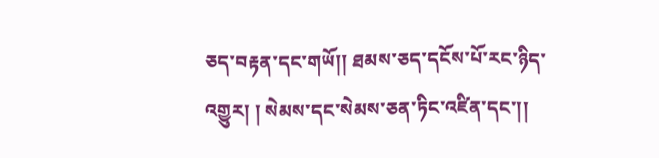ཅད་བརྟན་དང་གཡོ།། ཐམས་ཅད་དངོས་པོ་རང་ཉིད་འགྱུར། ། སེམས་དང་སེམས་ཅན་ཏིང་འཛིན་དང་།།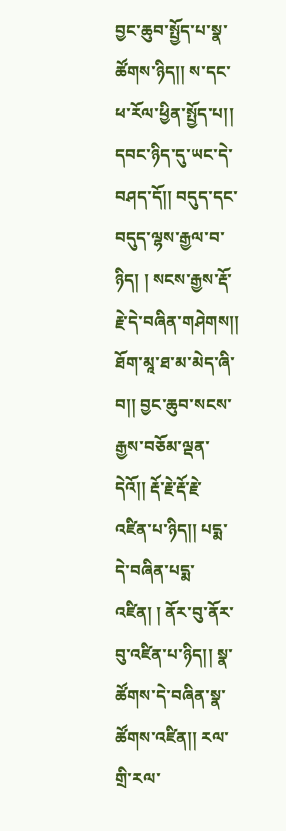བྱང་ཆུབ་སྤྱོད་པ་སྣ་ཚོགས་ཉིད།། ས་དང་ཕ་རོལ་ཕྱིན་སྤྱོད་པ།། དབང་ཉིད་དུ་ཡང་དེ་བཤད་དོ།། བདུད་དང་བདུད་ལྷས་རྒྱལ་བ་ཉིད། ། སངས་རྒྱས་རྡོ་རྗེ་དེ་བཞིན་གཤེགས།། ཐོག་མཱ་ཐ་མ་མེད་ཞི་བ།། བྱང་ཆུབ་སངས་རྒྱས་བཅོམ་ལྡན་དེའོ།། རྡོ་རྗེ་རྡོ་རྗེ་འཛིན་པ་ཉིད།། པདྨ་དེ་བཞིན་པདྨ་འཛིན། ། ནོར་བུ་ནོར་བུ་འཛིན་པ་ཉིད།། སྣ་ཚོགས་དེ་བཞིན་སྣ་ཚོགས་འཛིན།། རལ་གྲི་རལ་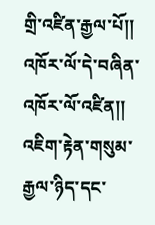གྲི་འཛིན་རྒྱལ་པོ།། འཁོར་ལོ་དེ་བཞིན་འཁོར་ལོ་འཛིན།། འཇིག་རྟེན་གསུམ་རྒྱལ་ཉིད་དང་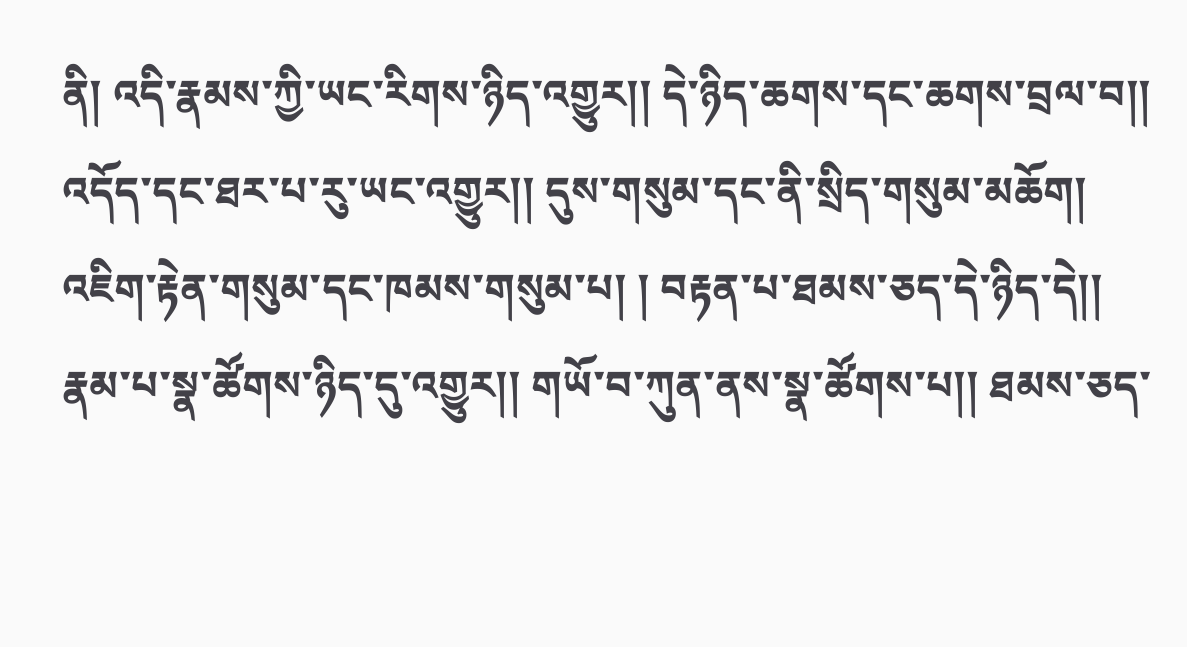ནི། འདི་རྣམས་ཀྱི་ཡང་རིགས་ཉིད་འགྱུར།། དེ་ཉིད་ཆགས་དང་ཆགས་བྲལ་བ།། འདོད་དང་ཐར་པ་རུ་ཡང་འགྱུར།། དུས་གསུམ་དང་ནི་སྲིད་གསུམ་མཆོག། འཇིག་རྟེན་གསུམ་དང་ཁམས་གསུམ་པ། ། བརྟན་པ་ཐམས་ཅད་དེ་ཉིད་དེ།། རྣམ་པ་སྣ་ཚོགས་ཉིད་དུ་འགྱུར།། གཡོ་བ་ཀུན་ནས་སྣ་ཚོགས་པ།། ཐམས་ཅད་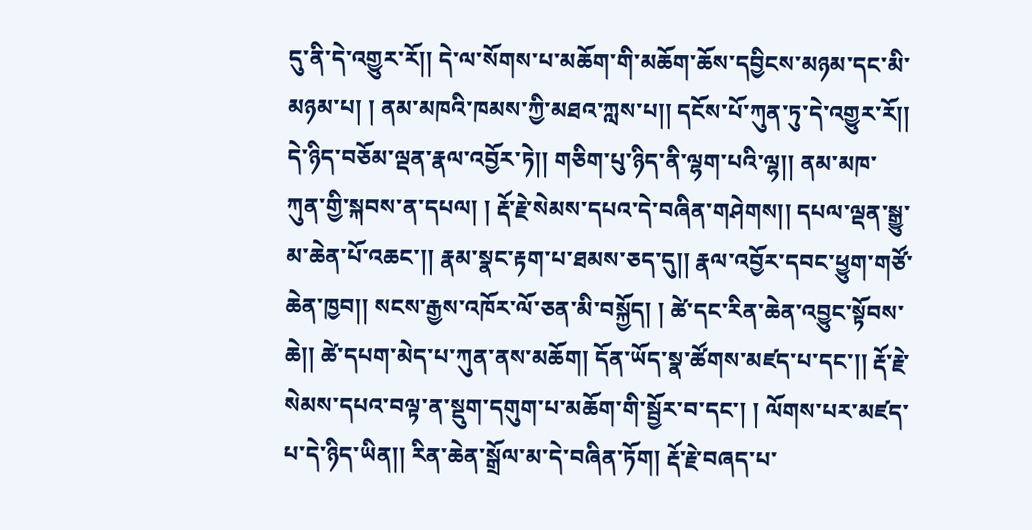དུ་ནི་དེ་འགྱུར་རོ།། དེ་ལ་སོགས་པ་མཆོག་གི་མཆོག་ཆོས་དབྱིངས་མཉམ་དང་མི་མཉམ་པ། ། ནམ་མཁའི་ཁམས་ཀྱི་མཐའ་ཀླས་པ།། དངོས་པོ་ཀུན་ཏུ་དེ་འགྱུར་རོ།། དེ་ཉིད་བཅོམ་ལྡན་རྣལ་འབྱོར་ཏེ།། གཅིག་པུ་ཉིད་ནི་ལྷག་པའི་ལྷ།། ནམ་མཁ་ཀུན་གྱི་སྐབས་ན་དཔལ། ། རྡོ་རྗེ་སེམས་དཔའ་དེ་བཞིན་གཤེགས།། དཔལ་ལྡན་སྒྱུ་མ་ཆེན་པོ་འཆང་།། རྣམ་སྣང་རྟག་པ་ཐམས་ཅད་དུ།། རྣལ་འབྱོར་དབང་ཕྱུག་གཙོ་ཆེན་ཁྱབ།། སངས་རྒྱས་འཁོར་ལོ་ཅན་མི་བསྐྱོད། ། ཚེ་དང་རིན་ཆེན་འབྱུང་སྟོབས་ཆེ།། ཚེ་དཔག་མེད་པ་ཀུན་ནས་མཆོག། དོན་ཡོད་སྣ་ཚོགས་མཛད་པ་དང་།། རྡོ་རྗེ་སེམས་དཔའ་བལྟ་ན་སྡུག་དགུག་པ་མཆོག་གི་སྦྱོར་བ་དང་། ། ལོགས་པར་མཛད་པ་དེ་ཉིད་ཡིན།། རིན་ཆེན་སྒྲོལ་མ་དེ་བཞིན་ཏོག། རྡོ་རྗེ་བཞད་པ་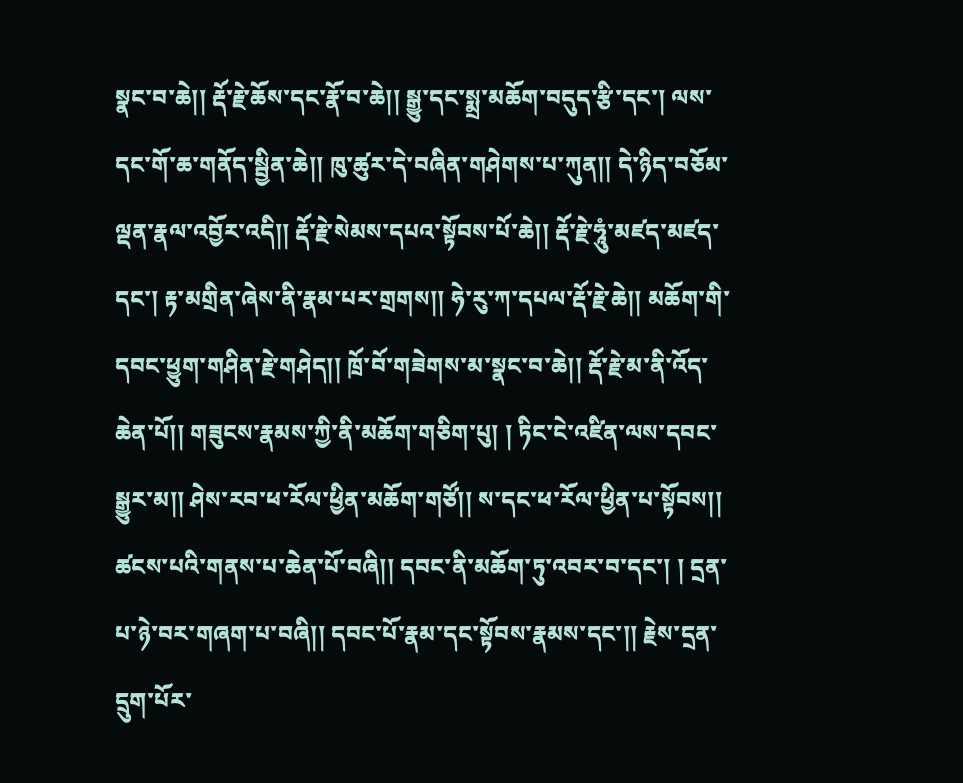སྣང་བ་ཆེ།། རྡོ་རྗེ་ཆོས་དང་རྣོ་བ་ཆེ།། སྒྱུ་དང་སྨྲ་མཆོག་བདུད་རྩི་དང་། ལས་དང་གོ་ཆ་གནོད་སྦྱིན་ཆེ།། ཁུ་ཚུར་དེ་བཞིན་གཤེགས་པ་ཀུན།། དེ་ཉིད་བཅོམ་ལྡན་རྣལ་འབྱོར་འདི།། རྡོ་རྗེ་སེམས་དཔའ་སྟོབས་པོ་ཆེ།། རྡོ་རྗེ་ཧཱུཾ་མཛད་མཛད་དང་། རྟ་མགྲིན་ཞེས་ནི་རྣམ་པར་གྲགས།། ཧེ་རུ་ཀ་དཔལ་རྡོ་རྗེ་ཆེ།། མཆོག་གི་དབང་ཕྱུག་གཤིན་རྗེ་གཤེད།། ཁྲོ་བོ་གཟེགས་མ་སྣང་བ་ཆེ།། རྡོ་རྗེ་མ་ནི་འོད་ཆེན་པོ།། གཟུངས་རྣམས་ཀྱི་ནི་མཆོག་གཅིག་པུ། ། ཏིང་ངེ་འཛིན་ལས་དབང་སྒྱུར་མ།། ཤེས་རབ་ཕ་རོལ་ཕྱིན་མཆོག་གཙོ།། ས་དང་ཕ་རོལ་ཕྱིན་པ་སྟོབས།། ཚངས་པའི་གནས་པ་ཆེན་པོ་བཞི།། དབང་ནི་མཆོག་ཏུ་འབར་བ་དང་། ། དྲན་པ་ཉེ་བར་གཞག་པ་བཞི།། དབང་པོ་རྣམ་དང་སྟོབས་རྣམས་དང་།། རྗེས་དྲན་དྲུག་པོར་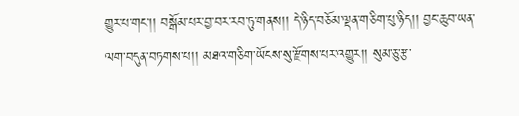གྱུར་པ་གང་།། བསྒོམ་པར་བྱ་བར་རབ་ཏུ་གནས།། དེ་ཉིད་བཅོམ་ལྡན་གཅིག་པུ་ཉིད།། བྱང་ཆུབ་ཡན་ལག་བདུན་བཏགས་པ།། མཐའ་གཅིག་ཡོངས་སུ་རྫོགས་པར་འགྱུར།། སུམ་ཅུ་རྩ་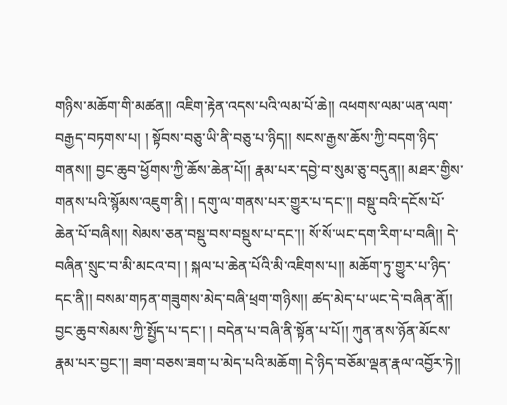གཉིས་མཆོག་གི་མཚན།། འཇིག་རྟེན་འདས་པའི་ལམ་པོ་ཆེ།། འཕགས་ལམ་ཡན་ལག་བརྒྱད་བཏགས་པ། ། སྟོབས་བཅུ་ཡི་ནི་བཅུ་པ་ཉིད།། སངས་རྒྱས་ཆོས་ཀྱི་བདག་ཉིད་གནས།། བྱང་ཆུབ་ཕྱོགས་ཀྱི་ཆོས་ཆེན་པོ།། རྣམ་པར་དབྱེ་བ་སུམ་ཅུ་བདུན།། མཐར་གྱིས་གནས་པའི་སྙོམས་འཇུག་ནི། ། དགུ་ལ་གནས་པར་གྱུར་པ་དང་།། བསྡུ་བའི་དངོས་པོ་ཆེན་པོ་བཞིས།། སེམས་ཅན་བསྡུ་བས་བསྡུས་པ་དང་།། སོ་སོ་ཡང་དག་རིག་པ་བཞི།། དེ་བཞིན་སྲུང་བ་མི་མངའ་བ། ། སྐལ་པ་ཆེན་པོའི་མི་འཇིགས་པ།། མཆོག་ཏུ་གྱུར་པ་ཉིད་དང་ནི།། བསམ་གཏན་གཟུགས་མེད་བཞི་ཕྲག་གཉིས།། ཚད་མེད་པ་ཡང་དེ་བཞིན་ནོ།། བྱང་ཆུབ་སེམས་ཀྱི་སྤྱོད་པ་དང་། ། བདེན་པ་བཞི་ནི་སྟོན་པ་པོ།། ཀུན་ནས་ཉོན་མོངས་རྣམ་པར་བྱང་།། ཟག་བཅས་ཟག་པ་མེད་པའི་མཆོག། དེ་ཉིད་བཅོམ་ལྡན་རྣལ་འབྱོར་ཏེ།།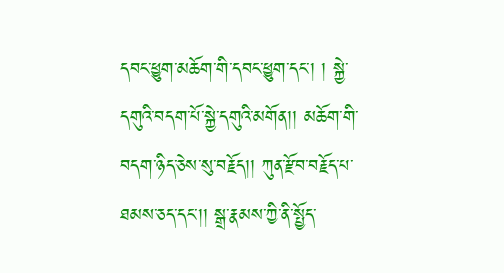དབང་ཕྱུག་མཆོག་གི་དབང་ཕྱུག་དང་། ། སྐྱེ་དགུའི་བདག་པོ་སྐྱེ་དགུའི་མགོན།། མཆོག་གི་བདག་ཉིད་ཅེས་སུ་བརྗོད།། ཀུན་རྫོབ་བརྗོད་པ་ཐམས་ཅད་དང་།། སྒྲ་རྣམས་ཀྱི་ནི་སྤྱོད་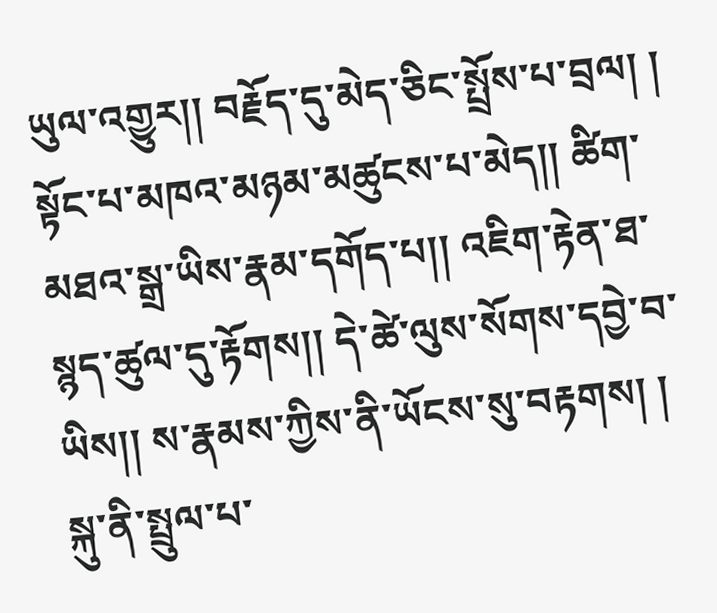ཡུལ་འགྱུར།། བརྗོད་དུ་མེད་ཅིང་སྤྲོས་པ་བྲལ། ། སྟོང་པ་མཁའ་མཉམ་མཚུངས་པ་མེད།། ཚིག་མཐའ་སྒྲ་ཡིས་རྣམ་དགོད་པ།། འཇིག་རྟེན་ཐ་སྙད་ཚུལ་དུ་རྟོགས།། དེ་ཚེ་ལུས་སོགས་དབྱེ་བ་ཡིས།། ས་རྣམས་ཀྱིས་ནི་ཡོངས་སུ་བརྟགས། ། སྐུ་ནི་སྤྲུལ་པ་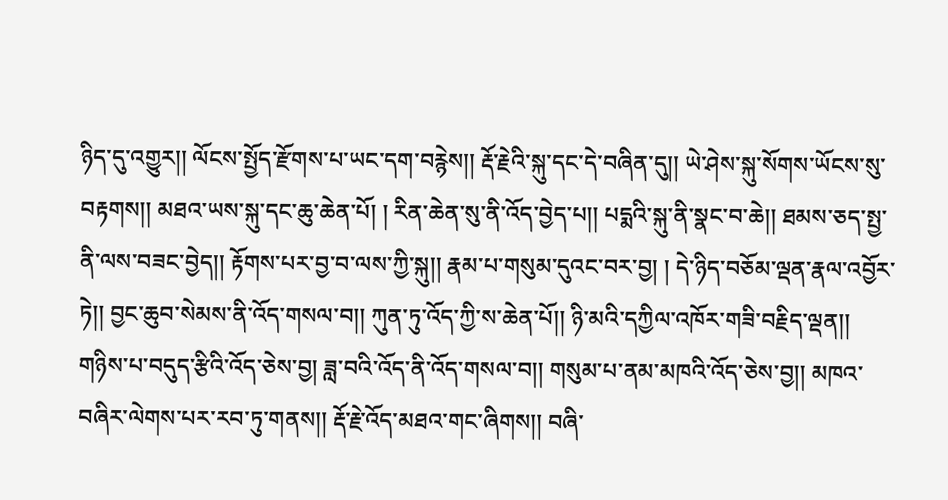ཉིད་དུ་འགྱུར།། ལོངས་སྤྱོད་རྫོགས་པ་ཡང་དག་བརྙེས།། རྡོ་རྗེའི་སྐུ་དང་དེ་བཞིན་དུ།། ཡེ་ཤེས་སྐུ་སོགས་ཡོངས་སུ་བརྟགས།། མཐའ་ཡས་སྐུ་དང་ཆུ་ཆེན་པོ། ། རིན་ཆེན་སུ་ནི་འོད་བྱེད་པ།། པདྨའི་སྐུ་ནི་སྣང་བ་ཆེ།། ཐམས་ཅད་སྤྱ་ནི་ལས་བཟང་བྱེད།། རྟོགས་པར་བྱ་བ་ལས་ཀྱི་སྐུ།། རྣམ་པ་གསུམ་དུའང་བར་བྱ། ། དེ་ཉིད་བཅོམ་ལྡན་རྣལ་འབྱོར་ཏེ།། བྱང་ཆུབ་སེམས་ནི་འོད་གསལ་བ།། ཀུན་ཏུ་འོད་ཀྱི་ས་ཆེན་པོ།། ཉི་མའི་དཀྱིལ་འཁོར་གཟི་བརྗིད་ལྡན།། གཉིས་པ་བདུད་རྩིའི་འོད་ཅེས་བྱ། ཟླ་བའི་འོད་ནི་འོད་གསལ་བ།། གསུམ་པ་ནམ་མཁའི་འོད་ཅེས་བྱ།། མཁའ་བཞིར་ལེགས་པར་རབ་ཏུ་གནས།། རྡོ་རྗེ་འོད་མཐའ་གང་ཞིགས།། བཞི་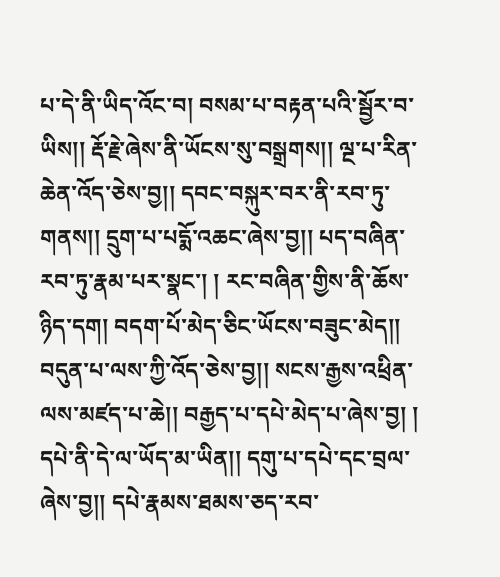པ་དེ་ནི་ཡིད་འོང་བ། བསམ་པ་བརྟན་པའི་སྦྱོར་བ་ཡིས།། རྡོ་རྗེ་ཞེས་ནི་ཡོངས་སུ་བསྒྲགས།། ལྔ་པ་རིན་ཆེན་འོད་ཅེས་བྱ།། དབང་བསྐུར་བར་ནི་རབ་ཏུ་གནས།། དྲུག་པ་པདྨོ་འཆང་ཞེས་བྱ།། པད་བཞིན་རབ་ཏུ་རྣམ་པར་སྣང་། ། རང་བཞིན་གྱིས་ནི་ཆོས་ཉིད་དག། བདག་པོ་མེད་ཅིང་ཡོངས་བཟུང་མེད།། བདུན་པ་ལས་ཀྱི་འོད་ཅེས་བྱ།། སངས་རྒྱས་འཕྲིན་ལས་མཛད་པ་ཆེ།། བརྒྱད་པ་དཔེ་མེད་པ་ཞེས་བྱ། ། དཔེ་ནི་དེ་ལ་ཡོད་མ་ཡིན།། དགུ་པ་དཔེ་དང་བྲལ་ཞེས་བྱ།། དཔེ་རྣམས་ཐམས་ཅད་རབ་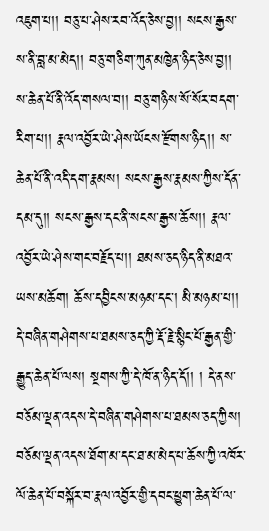འཇུག་པ།། བཅུ་པ་ཤེས་རབ་འོད་ཅེས་བྱ།། སངས་རྒྱས་ས་ནི་བླ་མ་མེད།། བཅུ་གཅིག་ཀུན་མཁྱེན་ཉིད་ཅེས་བྱ།། ས་ཆེན་པོ་ནི་འོད་གསལ་བ།། བཅུ་གཉིས་སོ་སོར་བདག་རིག་པ།། རྣལ་འབྱོར་ཡེ་ཤེས་ཡོངས་རྫོགས་ཉིད།། ས་ཆེན་པོ་ནི་འདི་དག་རྣམས། སངས་རྒྱས་རྣམས་ཀྱིས་དོན་དམ་དུ།། སངས་རྒྱས་དང་ནི་སངས་རྒྱས་ཆོས།། རྣལ་འབྱོར་ཡེ་ཤེས་གང་བརྗོད་པ།། ཐམས་ཅད་ཉིད་ནི་མཐའ་ཡས་མཆོག། ཆོས་དབྱིངས་མཉམ་དང་། མི་མཉམ་པ།། དེ་བཞིན་གཤེགས་པ་ཐམས་ཅད་ཀྱི་རྡོ་རྗེ་སྙིང་པོ་རྒྱན་གྱི་རྒྱུད་ཆེན་པོ་ལས། སྔགས་ཀྱི་དེ་ཁོ་ན་ཉིད་དོ།། ། དེ་ནས་བཅོམ་ལྡན་འདས་དེ་བཞིན་གཤེགས་པ་ཐམས་ཅད་ཀྱིས། བཅོམ་ལྡན་འདས་ཐོག་མ་དང་ཐ་མ་མེད་པ་ཆོས་ཀྱི་འཁོར་ལོ་ཆེན་པོ་བསྐོར་བ་རྣལ་འབྱོར་གྱི་དབང་ཕྱུག་ཆེན་པོ་ལ་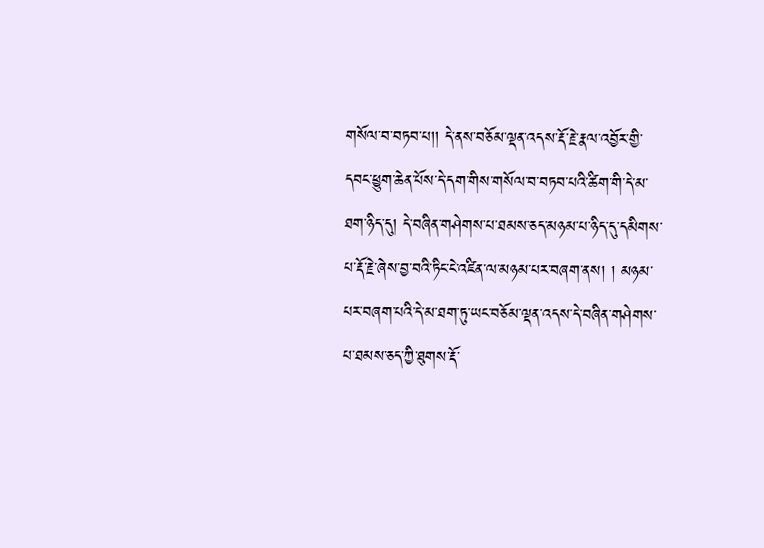གསོལ་བ་བཏབ་པ།། དེ་ནས་བཅོམ་ལྡན་འདས་རྡོ་རྗེ་རྣལ་འབྱོར་གྱི་དབང་ཕྱུག་ཆེན་པོས་དེ་དག་གིས་གསོལ་བ་བཏབ་པའི་ཚིག་གི་དེ་མ་ཐག་ཉིད་དུ། དེ་བཞིན་གཤེགས་པ་ཐམས་ཅད་མཉམ་པ་ཉིད་དུ་དམིགས་པ་རྡོ་རྗེ་ཞེས་བྱ་བའི་ཏིང་ངེ་འཛིན་ལ་མཉམ་པར་བཞག་ནས། ། མཉམ་པར་བཞག་པའི་དེ་མ་ཐག་ཏུ་ཡང་བཅོམ་ལྡན་འདས་དེ་བཞིན་གཤེགས་པ་ཐམས་ཅད་ཀྱི་ཐུགས་རྡོ་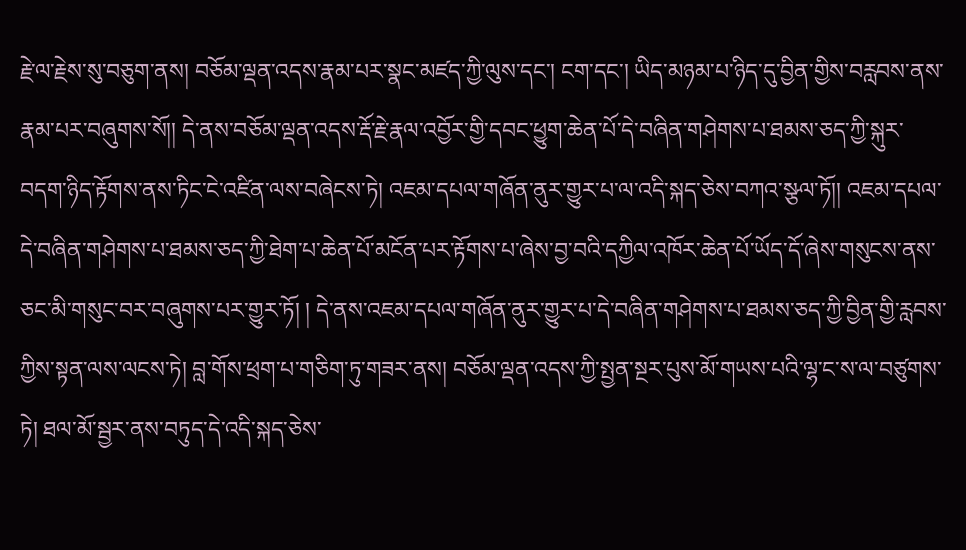རྗེ་ལ་རྗེས་སུ་བཅུག་ནས། བཅོམ་ལྡན་འདས་རྣམ་པར་སྣང་མཛད་ཀྱི་ལུས་དང་། ངག་དང་། ཡིད་མཉམ་པ་ཉིད་དུ་བྱིན་གྱིས་བརླབས་ནས་རྣམ་པར་བཞུགས་སོ།། དེ་ནས་བཅོམ་ལྡན་འདས་རྡོ་རྗེ་རྣལ་འབྱོར་གྱི་དབང་ཕྱུག་ཆེན་པོ་དེ་བཞིན་གཤེགས་པ་ཐམས་ཅད་ཀྱི་སྐུར་བདག་ཉིད་རྟོགས་ནས་ཏིང་ངེ་འཛིན་ལས་བཞེངས་ཏེ། འཇམ་དཔལ་གཞོན་ནུར་གྱུར་པ་ལ་འདི་སྐད་ཅེས་བཀའ་སྩལ་ཏོ།། འཇམ་དཔལ་དེ་བཞིན་གཤེགས་པ་ཐམས་ཅད་ཀྱི་ཐེག་པ་ཆེན་པོ་མངོན་པར་རྟོགས་པ་ཞེས་བྱ་བའི་དཀྱིལ་འཁོར་ཆེན་པོ་ཡོད་དོ་ཞེས་གསུངས་ནས་ཅང་མི་གསུང་བར་བཞུགས་པར་གྱུར་ཏོ། ། དེ་ནས་འཇམ་དཔལ་གཞོན་ནུར་གྱུར་པ་དེ་བཞིན་གཤེགས་པ་ཐམས་ཅད་ཀྱི་བྱིན་གྱི་རླབས་ཀྱིས་སྟན་ལས་ལངས་ཏེ། བླ་གོས་ཕྲག་པ་གཅིག་ཏུ་གཟར་ནས། བཅོམ་ལྡན་འདས་ཀྱི་སྤྱན་སྔར་པུས་མོ་གཡས་པའི་ལྷ་ང་ས་ལ་བཙུགས་ཏེ། ཐལ་མོ་སྦྱར་ནས་བཏུད་དེ་འདི་སྐད་ཅེས་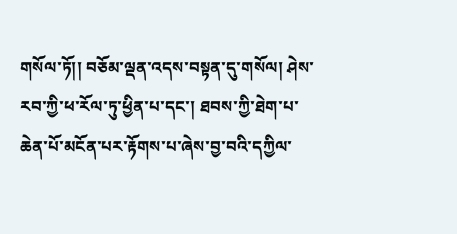གསོལ་ཏོ།། བཅོམ་ལྡན་འདས་བསྟན་དུ་གསོལ། ཤེས་རབ་ཀྱི་ཕ་རོལ་ཏུ་ཕྱིན་པ་དང་། ཐབས་ཀྱི་ཐེག་པ་ཆེན་པོ་མངོན་པར་རྟོགས་པ་ཞེས་བྱ་བའི་དཀྱིལ་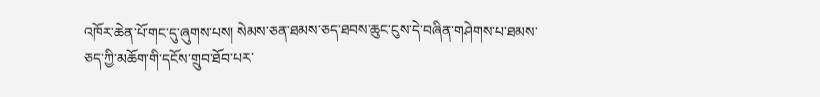འཁོར་ཆེན་པོ་གང་དུ་ཞུགས་པས། སེམས་ཅན་ཐམས་ཅད་ཐབས་ཆུང་ངུས་དེ་བཞིན་གཤེགས་པ་ཐམས་ཅད་ཀྱི་མཆོག་གི་དངོས་གྲུབ་ཐོབ་པར་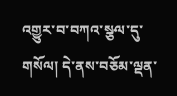འགྱུར་བ་བཀའ་སྩལ་དུ་གསོལ། དེ་ནས་བཅོམ་ལྡན་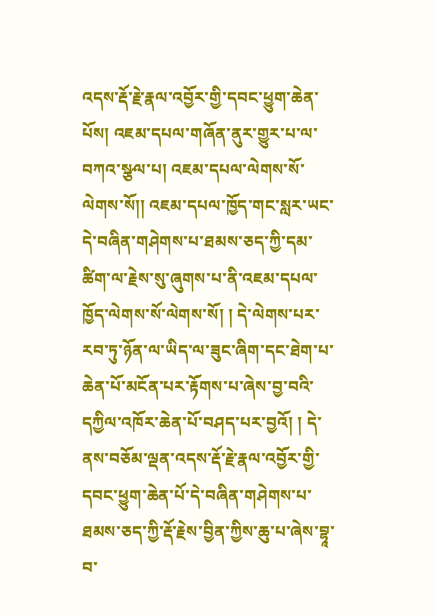འདས་རྡོ་རྗེ་རྣལ་འབྱོར་གྱི་དབང་ཕྱུག་ཆེན་པོས། འཇམ་དཔལ་གཞོན་ནུར་གྱུར་པ་ལ་བཀའ་སྩལ་པ། འཇམ་དཔལ་ལེགས་སོ་ལེགས་སོ།། འཇམ་དཔལ་ཁྱོད་གང་སླར་ཡང་དེ་བཞིན་གཤེགས་པ་ཐམས་ཅད་ཀྱི་དམ་ཚིག་ལ་རྗེས་སུ་ཞུགས་པ་ནི་འཇམ་དཔལ་ཁྱོད་ལེགས་སོ་ལེགས་སོ། ། དེ་ལེགས་པར་རབ་ཏུ་ཉོན་ལ་ཡིད་ལ་ཟུང་ཞིག་དང་ཐེག་པ་ཆེན་པོ་མངོན་པར་རྟོགས་པ་ཞེས་བྱ་བའི་དཀྱིལ་འཁོར་ཆེན་པོ་བཤད་པར་བྱའོ། ། དེ་ནས་བཅོམ་ལྡན་འདས་རྡོ་རྗེ་རྣལ་འབྱོར་གྱི་དབང་ཕྱུག་ཆེན་པོ་དེ་བཞིན་གཤེགས་པ་ཐམས་ཅད་ཀྱི་རྡོ་རྗེས་བྱིན་ཀྱིས་ཆུ་པ་ཞེས་བྷཱ་བ་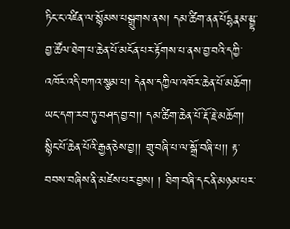ཏིང་ང་འཛིན་ལ་སྙོམས་པསྒྲུགས་ནས། དམ་ཚིག་ནན་པོདྷརྣམ་མྦྷ་བྱ་ཚོལ་ཐེག་པ་ཆེན་པོ་མངོན་པར་རྟོགས་པ་ནས་བྱ་བའི་དཀྱི་འཁོར་འདི་བཀའ་སྩམ་པ། དེནས་དཀྱིལ་འཁོར་ཆེན་པོ་མཆོག། ཡང་དག་རབ་ཏུ་བཤད་བྱ་བ།། དམ་ཚིག་ཆེན་པོ་རྡོ་རྗེ་མཆོག། སྙིང་པོ་ཆེན་པོའི་རྒྱན་ཅེས་བྱ།། གྲུ་བཞི་པ་ལ་སྒྲོ་བཞི་པ།། རྟ་བབས་བཞིས་ནི་མཛེས་པར་བྱས། ། ཐིག་བཞི་དང་ནི་མཉམ་པར་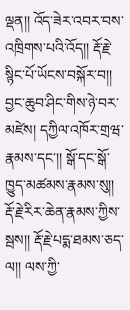ལྡན།། འོད་ཟེར་འབར་བས་འཁྲིགས་པའི་འོད།། རྡོ་རྗེ་སྙིང་པོ་ཡོངས་བསྐོར་བ།། བྱང་ཆུབ་ཤིང་གིས་ཉེ་བར་མཛེས། དཀྱིལ་འཁོར་གྲཝ་རྣམས་དང་།། སྒོ་དང་སྒོ་ཁྱུད་མཚམས་རྣམས་སུ།། རྡོ་རྗེ་རིར་ཆེན་རྣམས་ཀྱིས་སྦས།། རྡོ་རྗེ་པདྨ་ཐམས་ཅད་ལ།། ལས་ཀྱི་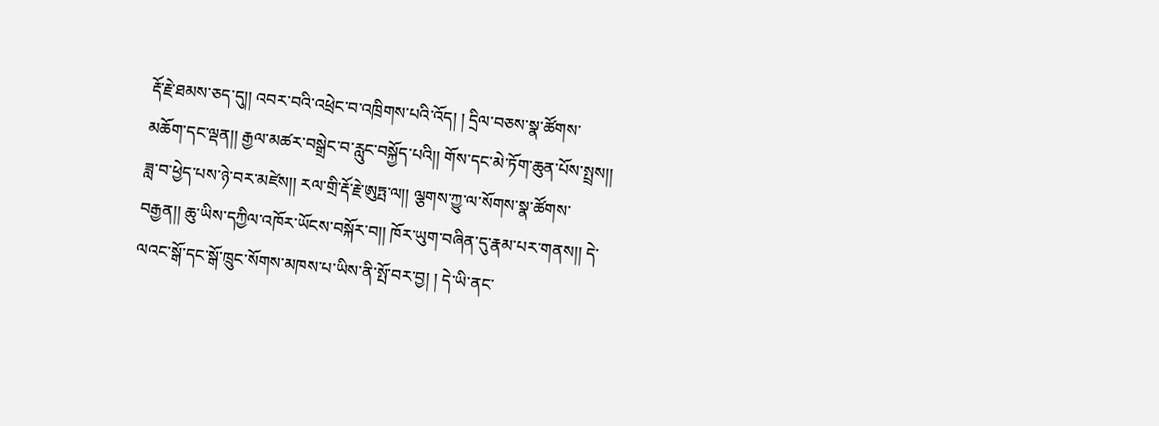རྡོ་རྗེ་ཐམས་ཅད་དུ།། འབར་བའི་འཕྲེང་བ་འཁྲིགས་པའི་འོད། ། དྲིལ་བཅས་སྣ་ཚོགས་མཆོག་དང་ལྡན།། རྒྱལ་མཚར་བསྒྲེང་བ་རླུང་བསྐྱོད་པའི།། གོས་དང་མེ་ཏོག་ཆུན་པོས་སྤྲས།། ཟླ་བ་ཕྱེད་པས་ཉེ་བར་མཛེས།། རལ་གྲི་རྡོ་རྗེ་ཨུཏྤ་ལ།། ལྕགས་ཀྱུ་ལ་སོགས་སྣ་ཚོགས་བརྒྱན།། ཆུ་ཡིས་དཀྱིལ་འཁོར་ཡོངས་བསྐོར་བ།། ཁོར་ཡུག་བཞིན་དུ་རྣམ་པར་གནས།། དེ་ལའང་སྒོ་དང་སྒོ་ཁྲུང་སོགས་མཁས་པ་ཡིས་ནི་སྤོ་བར་བྱ། ། དེ་ཡི་ནང་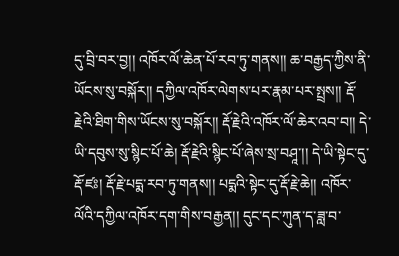དུ་བྲི་བར་བྱ།། འཁོར་ལོ་ཆེན་པོ་རབ་ཏུ་གནས།། ཆ་བརྒྱད་ཀྱིས་ནི་ཡོངས་སུ་བསྐོར།། དཀྱིལ་འཁོར་ལེགས་པར་རྣམ་པར་སྤྲས།། རྡོ་རྗེའི་ཐིག་གིས་ཡོངས་སུ་བསྐོར།། རྡོ་རྗེའི་འཁོར་ལོ་ཆེར་འབ་བ།། དེ་ཡི་དབུས་སུ་སྙིང་པོ་ཆེ། རྡོ་རྗེའི་སྙིང་པོ་ཞེས་སྲ་བཤཱ་།། དེ་ཡི་སྟེང་དུ་རྡོ་ཛཿ། རྡོ་རྗེ་པདྨ་རབ་ཏུ་གནས།། པདྨའི་སྟེང་དུ་རྡོ་རྗེ་ཆེ།། འཁོར་ལོའི་དཀྱིལ་འཁོར་དག་གིས་བརྒྱན།། དུང་དང་ཀུན་ད་ཟླ་བ་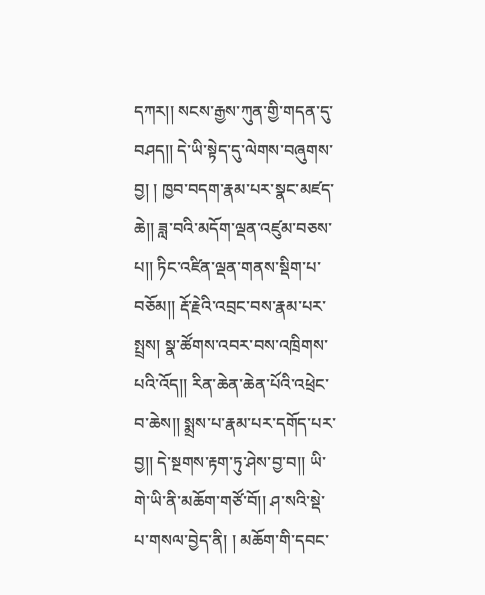དཀར།། སངས་རྒྱས་ཀུན་གྱི་གདན་དུ་བཤད།། དེ་ཡི་སྟེད་དུ་ལེགས་བཞུགས་བྱ། ། ཁྱབ་བདག་རྣམ་པར་སྣང་མཛད་ཆེ།། ཟླ་བའི་མདོག་ལྡན་འཛུམ་བཅས་པ།། ཏིང་འཛིན་ལྡན་གནས་སྡིག་པ་བཅོམ།། རྡོ་རྗེའི་འབྲང་བས་རྣམ་པར་སྤྲས། སྣ་ཚོགས་འབར་བས་འཁྲིགས་པའི་འོད།། རིན་ཆེན་ཆེན་པོའི་འཕྲེང་བ་ཆེས།། སྨྲས་པ་རྣམ་པར་དགོད་པར་བྱ།། དེ་སྔགས་རྟག་ཏུ་ཤེས་བྱ་བ།། ཡི་གེ་ཡི་ནི་མཆོག་གཙོ་བོ།། ཤ་སའི་སྡེ་པ་གསལ་བྱེད་ནི། ། མཆོག་གི་དབང་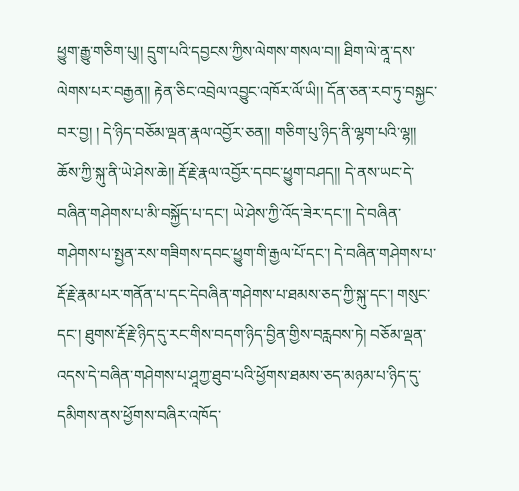ཕྱུག་རྒྱུ་གཅིག་པུ།། དྲུག་པའི་དབྱངས་ཀྱིས་ལེགས་གསལ་བ།། ཐིག་ལེ་ནཱ་དས་ལེགས་པར་བརྒྱན།། རྟེན་ཅིང་འབྲེལ་འབྱུང་འཁོར་ལོ་ཡི།། དོན་ཅན་རབ་ཏུ་བསྐྱང་བར་བྱ། ། དེ་ཉིད་བཅོམ་ལྡན་རྣལ་འབྱོར་ཅན།། གཅིག་པུ་ཉིད་ནི་ལྷག་པའི་ལྷ།། ཆོས་ཀྱི་སྐུ་ནི་ཡེ་ཤེས་ཆེ།། རྡོ་རྗེ་རྣལ་འབྱོར་དབང་ཕྱུག་བཤད།། དེ་ནས་ཡང་དེ་བཞིན་གཤེགས་པ་མི་བསྐྱོད་པ་དང་། ཡེ་ཤེས་ཀྱི་འོད་ཟེར་དང་།། དེ་བཞིན་གཤེགས་པ་སྤྱན་རས་གཟིགས་དབང་ཕྱུག་གི་རྒྱལ་པོ་དང་། དེ་བཞིན་གཤེགས་པ་རྡོ་རྗེ་རྣམ་པར་གནོན་པ་དང་དེབཞིན་གཤེགས་པ་ཐམས་ཅད་ཀྱི་སྐུ་དང་། གསུང་དང་། ཐུགས་རྡོ་རྗེ་ཉིད་དུ་རང་གིས་བདག་ཉིད་བྱིན་གྱིས་བརླབས་ཏེ། བཅོམ་ལྡན་འདས་དེ་བཞིན་གཤེགས་པ་ཤཱཀྱ་ཐུབ་པའི་ཕྱོགས་ཐམས་ཅད་མཉམ་པ་ཉིད་དུ་དམིགས་ནས་ཕྱོགས་བཞིར་འཁོད་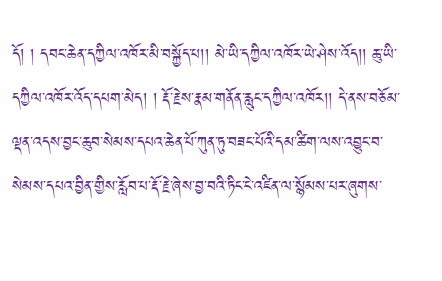དོ། ། དབང་ཆེན་དཀྱིལ་འཁོར་མི་བསྐྱོད་པ།། མེ་ཡི་དཀྱིལ་འཁོར་ཡེ་ཤེས་འོད།། ཆུ་ཡི་དཀྱིལ་འཁོར་འོད་དཔག་མེད། ། རྡོ་རྗེས་རྣམ་གནོན་རླུང་དཀྱིལ་འཁོར།། དེ་ནས་བཅོམ་ལྡན་འདས་བྱང་ཆུབ་སེམས་དཔའ་ཆེན་པོ་ཀུན་ཏུ་བཟང་པོའི་དམ་ཚིག་ལས་འབྱུང་བ་སེམས་དཔའ་བྱིན་གྱིས་རློབ་པ་རྡོ་རྗེ་ཞེས་བྱ་བའི་ཏིང་ངེ་འཛིན་ལ་སྙོམས་པར་ཞུགས་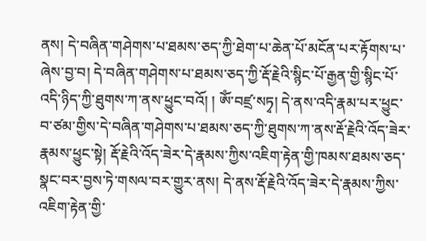ནས། དེ་བཞིན་གཤེགས་པ་ཐམས་ཅད་ཀྱི་ཐེག་པ་ཆེན་པོ་མངོན་པར་རྟོགས་པ་ཞེས་བྱ་བ། དེ་བཞིན་གཤེགས་པ་ཐམས་ཅད་ཀྱི་རྡོ་རྗེའི་སྙིང་པོ་རྒྱན་གྱི་སྙིང་པོ་འདི་ཉིད་ཀྱི་ཐུགས་ཀ་ནས་ཕྱུང་བའོ། ། ཨོཾ་བཛྲ་སཏྭ། དེ་ནས་འདི་རྣམ་པར་ཕྱུང་བ་ཙམ་གྱིས་དེ་བཞིན་གཤེགས་པ་ཐམས་ཅད་ཀྱི་ཐུགས་ཀ་ནས་རྡོ་རྗེའི་འོད་ཟེར་རྣམས་ཕྱུང་སྟེ། རྡོ་རྗེའི་འོད་ཟེར་དེ་རྣམས་ཀྱིས་འཇིག་རྟེན་གྱི་ཁམས་ཐམས་ཅད་སྣང་བར་བྱས་ཏེ་གསལ་བར་གྱུར་ནས། དེ་ནས་རྡོ་རྗེའི་འོད་ཟེར་དེ་རྣམས་ཀྱིས་འཇིག་རྟེན་གྱི་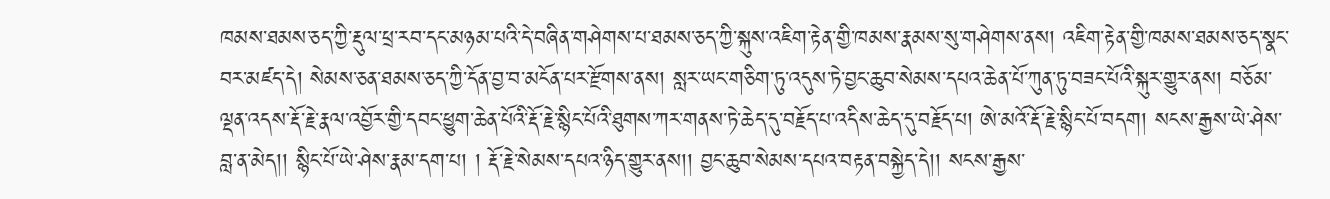ཁམས་ཐམས་ཅད་ཀྱི་རྡུལ་ཕྲ་རབ་དང་མཉམ་པའི་དེ་བཞིན་གཤེགས་པ་ཐམས་ཅད་ཀྱི་སྐུས་འཇིག་རྟེན་གྱི་ཁམས་རྣམས་སུ་གཤེགས་ནས། འཇིག་རྟེན་གྱི་ཁམས་ཐམས་ཅད་སྣང་བར་མཛད་དེ། སེམས་ཅན་ཐམས་ཅད་ཀྱི་དོན་བྱ་བ་མངོན་པར་རྫོགས་ནས། སླར་ཡང་གཅིག་ཏུ་འདུས་ཏེ་བྱང་ཆུབ་སེམས་དཔའ་ཆེན་པོ་ཀུན་ཏུ་བཟང་པོའི་སྐུར་གྱུར་ནས། བཅོམ་ལྡན་འདས་རྡོ་རྗེ་རྣལ་འབྱོར་གྱི་དབང་ཕྱུག་ཆེན་པོའི་རྡོ་རྗེ་སྙིང་པོའི་ཐུགས་ཀར་གནས་ཏེ་ཆེད་དུ་བརྗོད་པ་འདིས་ཆེད་དུ་བརྗོད་པ། ཨེ་མའོ་རྡོ་རྗེ་སྙིང་པོ་བདག། སངས་རྒྱས་ཡེ་ཤེས་བླ་ན་མེད།། སྙིང་པོ་ཡེ་ཤེས་རྣམ་དག་པ། ། རྡོ་རྗེ་སེམས་དཔའ་ཉིད་གྱུར་ནས།། བྱང་ཆུབ་སེམས་དཔའ་བརྟན་བསྐྱེད་དེ།། སངས་རྒྱས་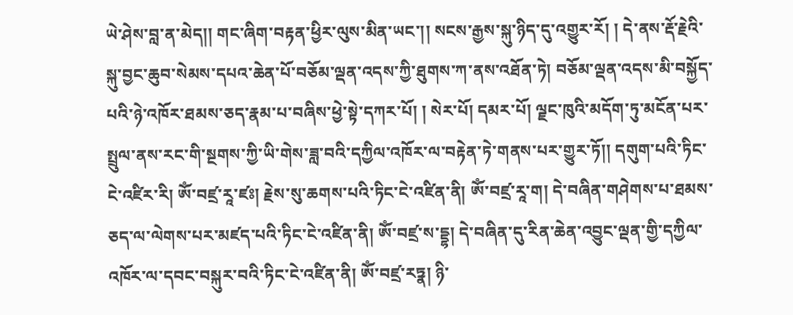ཡེ་ཤེས་བླ་ན་མེད།། གང་ཞིག་བརྟན་ཕྱིར་ལུས་མིན་ཡང་།། སངས་རྒྱས་སྐུ་ཉིད་དུ་འགྱུར་རོ། ། དེ་ནས་རྡོ་རྗེའི་སྐུ་བྱང་ཆུབ་སེམས་དཔའ་ཆེན་པོ་བཅོམ་ལྡན་འདས་ཀྱི་ཐུགས་ཀ་ནས་འཐོན་ཏེ། བཅོམ་ལྡན་འདས་མི་བསྐྱོད་པའི་ཉེ་འཁོར་ཐམས་ཅད་རྣམ་པ་བཞིས་ཕྱེ་སྟེ་དཀར་པོ། ། སེར་པོ། དམར་པོ། ལྗང་ཁུའི་མདོག་ཏུ་མངོན་པར་སྤྲུལ་ནས་རང་གི་སྔགས་ཀྱི་ཡི་གེས་ཟླ་བའི་དཀྱིལ་འཁོར་ལ་བརྟེན་ཏེ་གནས་པར་གྱུར་ཏོ།། དགུག་པའི་ཏིང་ངེ་འཛིར་རི། ཨོཾ་བཛྲ་རཱ་ཛཿ། རྗེས་སུ་ཆགས་པའི་ཏིང་ངེ་འཛིན་ནི། ཨོཾ་བཛྲ་རཱ་ག། དེ་བཞིན་གཤེགས་པ་ཐམས་ཅད་ལ་ལེགས་པར་མཛད་པའི་ཏིང་ངེ་འཛིན་ནི། ཨོཾ་བཛྲ་ས་དྡྷ། དེ་བཞིན་དུ་རིན་ཆེན་འབྱུང་ལྡན་གྱི་དཀྱིལ་འཁོར་ལ་དབང་བསྐུར་བའི་ཏིང་ངེ་འཛིན་ནི། ཨོཾ་བཛྲ་རཏྣ། ཉི་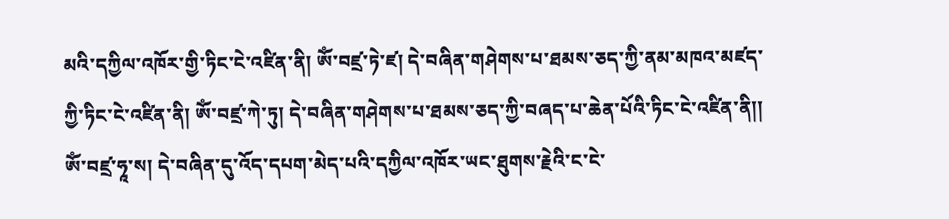མའི་དཀྱིལ་འཁོར་གྱི་ཏིང་ངེ་འཛིན་ནི། ཨོཾ་བཛྲ་ཏེ་ཛ། དེ་བཞིན་གཤེགས་པ་ཐམས་ཅད་ཀྱི་ནམ་མཁའ་མཛད་ཀྱི་ཏིང་ངེ་འཛིན་ནི། ཨོཾ་བཛྲ་ཀེ་ཏུ། དེ་བཞིན་གཤེགས་པ་ཐམས་ཅད་ཀྱི་བཞད་པ་ཆེན་པོའི་ཏིང་ངེ་འཛིན་ནི།། ཨོཾ་བཛྲ་ཧཱ་ས། དེ་བཞིན་དུ་འོད་དཔག་མེད་པའི་དཀྱིལ་འཁོར་ཡང་ཐུགས་རྗེའི་ང་ངེ་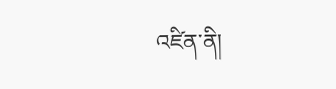འཛིན་ནི།